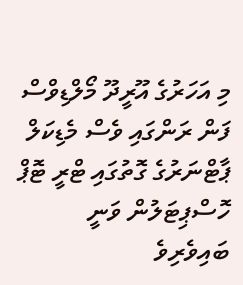މި އަހަރުގެ އޫރީދޫ މޯލްޑިވްސް ފަން ރަންގައި ވެސް މެޑިކަލް ޕާޓްނަރުގެ ގޮތުގައި ޓްރީ ޓޮޕް ހޮސްޕިޓަލުން ވަނީ ބައިވެރިވެ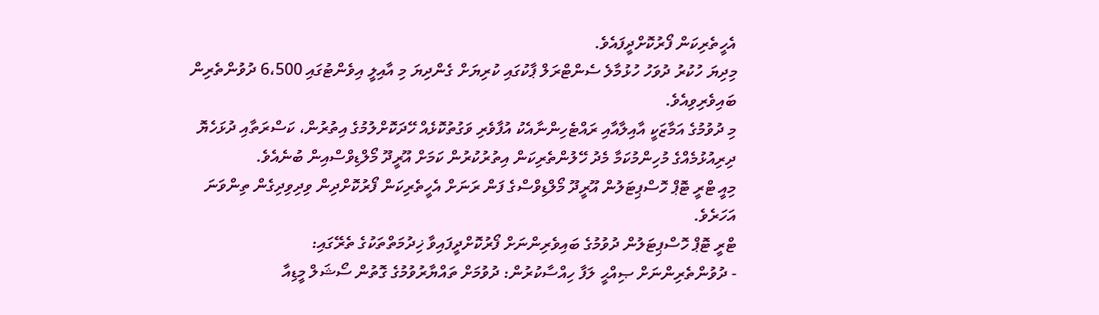އެހީތެރިކަން ފޯރުކޮށްދީފައެވެ.
މިދިޔަ ހުކުރު ދުވަހު ހުޅުމާލެ ސެންޓްރަލް ޕާކުގައި ކުރިޔަށް ގެންދިޔަ މި އާއިލީ އިވެންޓުގައި 6،500 ދުވުންތެރިން ބައިވެރިވިއެވެ.
މި ދުވުމުގެ އަމާޒަކީ އާއިލާއާއި ރައްޓެހިންނާއެކު އުފާވެރި ވަގުތުކޮޅެއް ހޭދަކޮށްލުމުގެ އިތުރުން، ކަސްރަތާއި ދުޅަހެޔޮ ދިރިއުޅުމެއްގެ މުހިންމުކަމާ މެދު ހޭލުންތެރިކަން އިތުރުކުރުން ކަމަށް އޫރީދޫ މޯލްޑިވްސްއިން ބުނެއެވެ.
މިއީ ޓްރީ ޓޮޕް ހޮސްޕިޓަލުން އޫރީދޫ މޯލްޑިވްސްގެ ފަން ރަނަށް އެހީތެރިކަން ފޯރުކޮށްދިން ވިދިވިދިގެން ތިންވަނަ އަހަރެވެ.
ޓްރީ ޓޮޕް ހޮސްޕިޓަލުން ދުވުމުގެ ބައިވެރިންނަށް ފޯރުކޮށްދީފައިވާ ޚިދުމަތްތަކުގެ ތެރޭގައި:
- ދުވުންތެރިންނަށް ޞިއްޙީ ލަފާ ހިއްސާކުރުން: ދުވުމަށް ތައްޔާރުވުމުގެ ގޮތުން ސޯޝަލް މީޑިއާ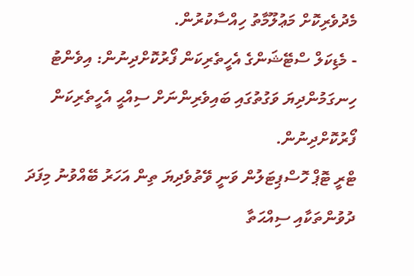މެދުވެރިކޮށް މަޢުލޫމާތު ހިއްސާކުރުން.
- މެޑިކަލް ސްޓޭޝަންގެ އެހީތެރިކަން ފޯރުކޮށްދިނުން: އިވެންޓު ހިނގަމުންދިޔަ ވަގުތުގައި ބައިވެރިންނަށް ސިއްޙީ އެހީތެރިކަން ފޯރުކޮށްދިނުން.
ޓްރީ ޓޮޕް ހޮސްޕިޓަލުން ވަނީ ވޭތުވެދިޔަ ތިން އަހަރު ބޭއްވުނު މިފަދަ ދުވުންތަކާއި ސިއްޙަތާ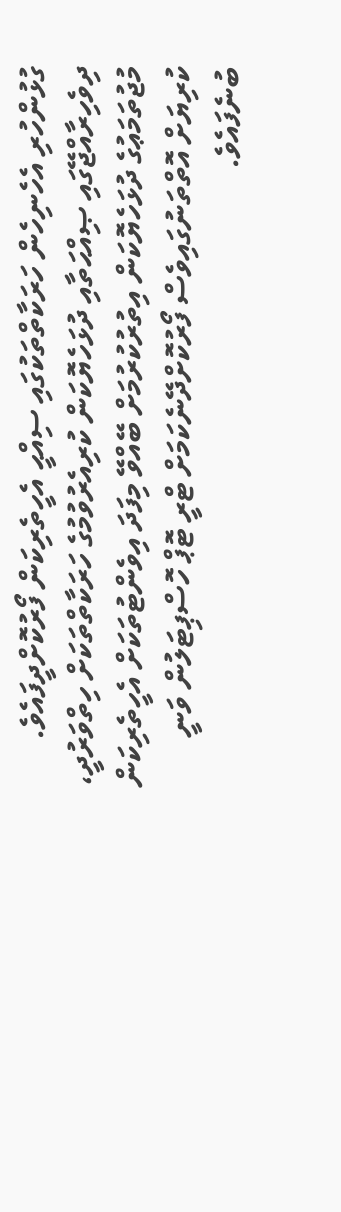ގުޅުންހުރި އެހެނިހެން ހަރަކާތްތަކުގައި ސިއްޙީ އެހީތެރިކަން ފޯރުކޮށްދީފައެވެ.
ދިވެހިރާއްޖޭގައި ޞިއްޙަތާއި ދުޅަހެޔޮކަން ކުރިއެރުވުމުގެ ހަރަކާތްތަކަށް ހިތްވަރުދީ، މުޖުތަމަޢުގެ ދުޅަހެޔޮކަން އިތުރުކުރުމަށް ބޭއްވޭ މިފަދަ އިވެންޓުތަކަށް އެހީތެރިކަން ކުރިޔަށް އޮތްތަނުގައިވެސް ފޯރުކޮށްދޭނެކަމަށް ޓްރީ ޓޮޕް ހޮސްޕިޓަލުން ވަނީ ބުނެފައެވެ.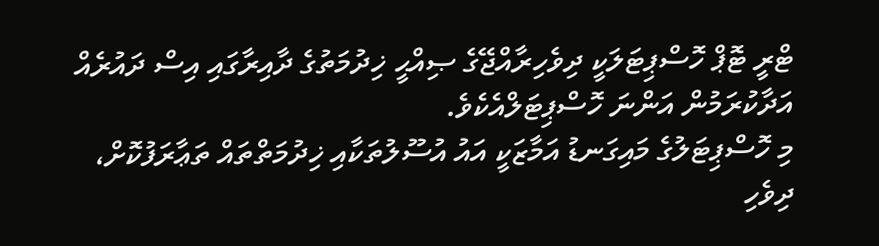ޓްރީ ޓޮޕް ހޮސްޕިޓަލަކީ ދިވެހިރާއްޖޭގެ ޞިއްޙީ ޚިދުމަތުގެ ދާއިރާގައި އިސް ދައުރެއް އަދާކުރަމުން އަންނަ ހޮސްޕިޓަލްއެކެވެ.
މި ހޮސްޕިޓަލުގެ މައިގަނޑު އަމާޒަކީ އައު އުސޫލުތަކާއި ޚިދުމަތްތައް ތަޢާރަފުކޮށް، ދިވެހި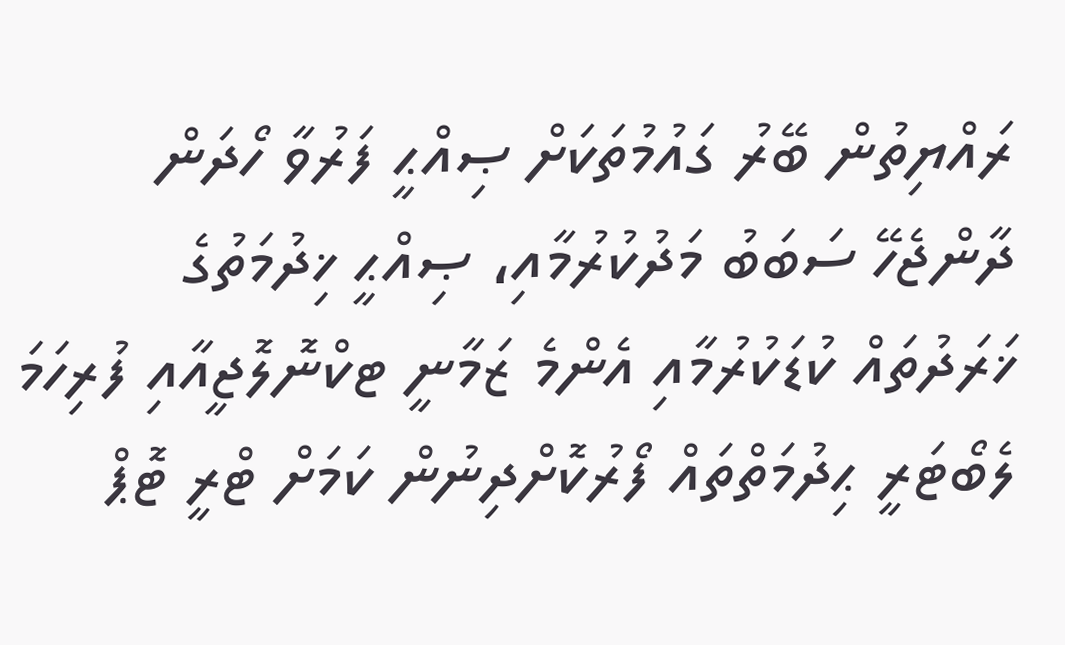ރައްޔިތުން ބޭރު ގައުމުތަކަށް ޞިއްޙީ ފަރުވާ ހޯދަން ދާންޖެހޭ ސަބަބު މަދުކުރުމާއި، ޞިއްޙީ ޚިދުމަތުގެ ޚަރަދުތައް ކުޑަކުރުމާއި އެންމެ ޒަމާނީ ޓކްނޮލޮޖީއާއި ފުރިހަމަ ލެބޯޓަރީ ޙިދުމަތްތައް ފޯރުކޮށްދިނުން ކަމަށް ޓްރީ ޓޮޕް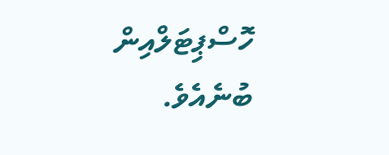ހޮސްޕިޓަލްއިން ބުނެއެވެ.